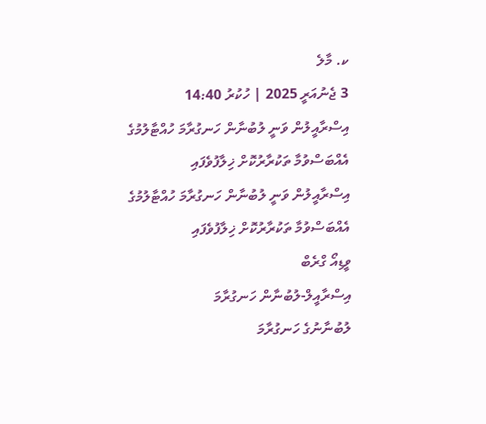ކ. މާލެ
3 ޖެނުއަރީ 2025 | ހުކުރު 14:40
އިސްރާއީލުން ވަނީ ލުބުނާން ހަނގުރާމަ ހުއްޓާލުމުގެ އެއްބަސްވުމާ ތަކުރާރުކޮށް ޚިލާފުވެފައި
އިސްރާއީލުން ވަނީ ލުބުނާން ހަނގުރާމަ ހުއްޓާލުމުގެ އެއްބަސްވުމާ ތަކުރާރުކޮށް ޚިލާފުވެފައި
ވީޑިއޯ ގްރެބް
އިސްރާއީލް-ލުބުނާން ހަނގުރާމަ
ލުބުނާނުގެ ހަނގުރާމަ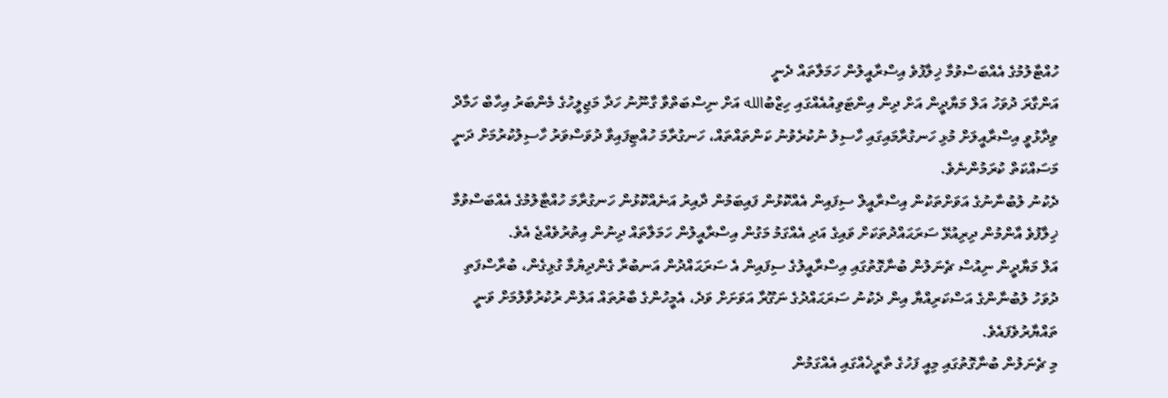ހުއްޓާލުމުގެ އެއްބަސްވުމާ ޚިލާފުވެ އިސްރާއީލުން ހަމަލާތައް ދެނީ
އަންގާރަ ދުވަހު އަލް މަޔާދީން އަށް ދިން އިންޓަވިއުއެއްގައި ހިޒްބުالله އަށް ނިސްބަތްވާ ގާނޫނު ހަދާ މަޖިލީހުގެ މެންބަރު އިހާބް ހަމާދް ވިދާޅުވީ އިސްރާއީލަށް މުޅި ހަނގުރާމައިގައި ހާސިލު ނުކުރެވުނު ކަންތައްތައް، ހަނގުރާމަ ހުއްޓިފައިވާ ދުވަސްވަރު ހާސިލުކުރުމަށް ދަނީ މަސައްކަތް ކުރަމުންނެވެ.
ދެކުނު ލުބުނާނުގެ އަވަށްތަކުން އިސްރާއީލް ސިފައިން އެއްކޮޅުން ފައިބަމުން ދާއިރު އަނެއްކޮޅުން ހަނގުރާމަ ހުއްޓާލުމުގެ އެއްބަސްވުމާ ޚިލާފުވެ އާންމުން ދިރިއުޅޭ ސަރަޙައްދުތަކަށް ވައިގެ އަދި އެއްގަމު މަގުން އިސްރާއީލުން ހަމަލާތައް ދިނުން އިތުރުވެއްޖެ އެވެ.
އަލް މަޔާދީން ނިއުސް ޗެނަލުން ބުނާގޮތުގައި އިސްރާއީލުގެ ސިފައިން އެ ސަރަޙައްދުން އަނބުރާ ގެންދިޔުމާ ގުޅިގެން، ބުރާސްފަތި ދުވަހު ލުބުނާންގެ އަސްކަރިއްޔާ އިން ދެކުނު ސަރަޙައްދުގެ ނަގޫރާ އަވަށަށް ވަދެ، އެމީހުންގެ ބާރުތައް އަލުން ރުކުރުވާލުމަށް ވަނީ ތައްޔާރުވެފައެވެ.
މި ޗެނަލުން ބުނާގޮތުގައި މިއީ ފަހުގެ ތާރީޚެއްގައި އެއްގަމުން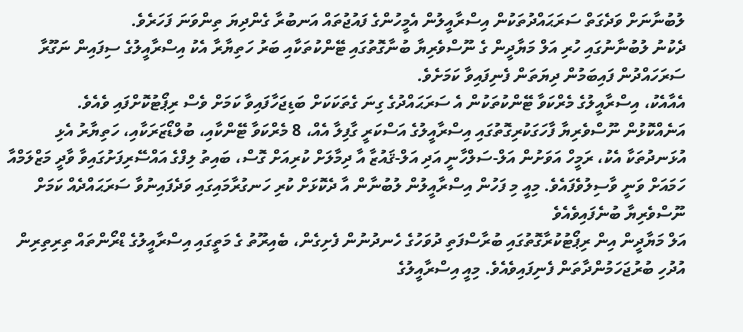ލުބުނާނަށް ވަދެގަތް ސަރަޙައްދުތަކުން އިސްރާއީލުން އެމީހުންގެ ފައުޖުތައް އަނބުރާ ގެންދިޔަ ތިންވަނަ ފަހަރެވެ.
ދެކުނު ލުބުނާނުގައި ހުރި އަލް މަޔާދީން ގެ ނޫސްވެރިޔާ ބުނާގޮތުގައި ޓޭންކުތަކާއި ބަރު ހަތިޔާރާ އެކު އިސްރާއީލުގެ ސިފައިން ނަގޫރާ ސަރަހައްދުން ފައިބަމުން ދިޔަތަން ފެނިފައިވާ ކަމަށެވެ.
އެއާއެކު، އިސްރާއީލުގެ މެރްކަވާ ޓޭންކުތަކުން އެ ސަރަޙައްދުގެ ގިނަ ގެތަކަކަށް ބަޑިޖަހާފައިވާ ކަމަށް ވެސް ރިޕޯޓުކޮށްފައި ވެއެވެ.
އަނެއްކޮޅުން ނޫސްވެރިޔާ ފާހަގަކުރިގޮތުގައި އިސްރާއީލުގެ އަސްކަރީ ގާފިލާ އެއް، 8 މެރްކަވާ ޓޭންކާއި، ބުލްޑޯޒަރަކާއި، ހަތިޔާރު އެޅި އުޅަނދުތަކާ އެކު، ރަމީހް އަވަށުން އަލް-ސަލްހާނީ އަދި އަލް-ޤައުޒާ އާ ދިމާލަށް ކުރިއަށް ގޮސް، ބައިތު ލިފްގެ އައްސޭރިފަށުގައިވާ ވާދީ މަޒްލަމްއާ ހަމައަށް ވަނީ ވާސިލުވެފައެވެ. މިއީ މި ފަހުން އިސްރާއީލުން ލުބުނާން އާ ދެކޮޅަށް ކުރި ހަނގުރާމައިގައި ވަދެފައިނުވާ ސަރަޙައްދެއް ކަމަށް ނޫސްވެރިޔާ ބުނެފައިވެއެވެ
އަލް މަޔާދީން އިން ރިޕޯޓުކުރާގޮތުގައި ބުރާސްފަތި ދުވަހުގެ ހެނދުނުން ފެށިގެން، ބެއިރޫތު ގެ މަތީގައި އިސްރާއީލުގެ ޑްރޯންތައް ތިރިތިރިން އުދުހި ބުރުޖަހަމުންދާތަން ފެނިފައިވެއެވެ. މިއީ އިސްރާއީލުގެ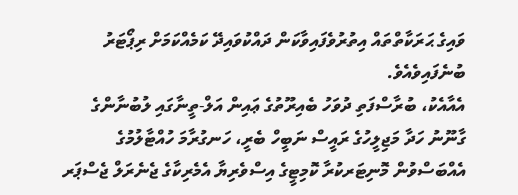ވައިގެ ޙަރަކާތްތައް އިތުރުވެފައިވާކަން ދައްކުވައިދޭ ކަމެއްކަމަށް ރިޕޯޓަރު ބުނެފައިވެއެވެ.
އެއާއެކު، ބުރާސްފަތި ދުވަހު ބެއިރޫތުގެ ޢައިން އަލް-ތީނާގައި ލުބުނާންގެ ގާނޫނު ހަދާ މަޖިލީހުގެ ރައީސް ނަބީހް ބެރީ، ހަނގުރާމަ ހުއްޓާލުމުގެ އެއްބަސްވުން މޮނިޓަރކުރާ ކޮމިޓީގެ އިސްވެރިޔާ އެމެރިކާގެ ޖެނެރަލް ޖެސްޕަރ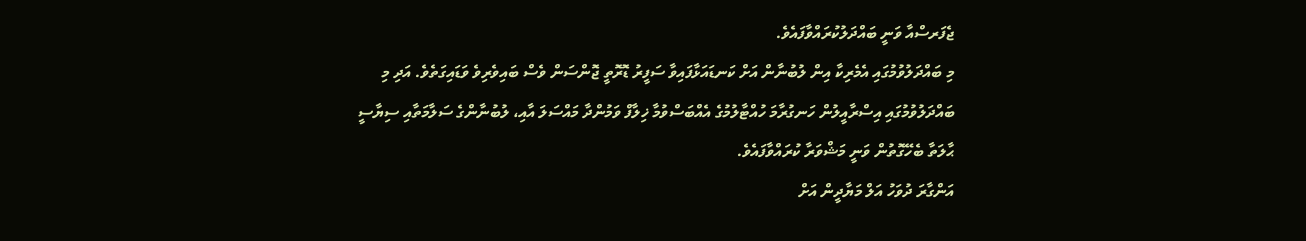ޖެފަރސްއާ ވަނީ ބައްދަލުކުރައްވާފައެވެ.
މި ބައްދަލުވުމުގައި އެމެރިކާ އިން ލުބުނާން އަށް ކަނޑައަޅާފައިވާ ސަފީރު ޑޮރޮތީ ޖޮންސަން ވެސް ބައިވެރިވެ ވަޑައިގަތެވެ. އަދި މި ބައްދަލުވުމުގައި އިސްރާއީލުން ހަނގުރާމަ ހުއްޓާލުމުގެ އެއްބަސްވުމާ ޚިލާފް ވަމުންދާ މައްސަލަ އާއި، ލުބުނާންގެ ސަލާމަތާއި ސިޔާސީ ޙާލަތާ ބެހޭގޮތުން ވަނީ މަޝްވަރާ ކުރައްވާފައެވެ.
އަންގާރަ ދުވަހު އަލް މަޔާދީން އަށް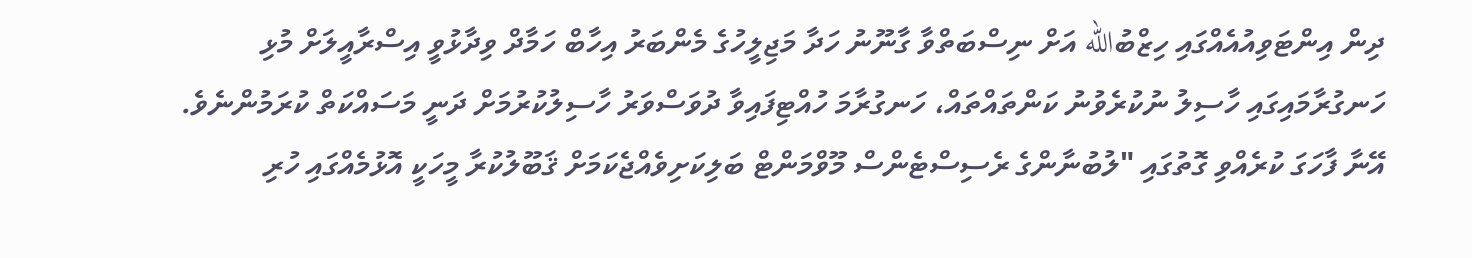ދިން އިންޓަވިއުއެއްގައި ހިޒްބުالله އަށް ނިސްބަތްވާ ގާނޫނު ހަދާ މަޖިލީހުގެ މެންބަރު އިހާބް ހަމާދް ވިދާޅުވީ އިސްރާއީލަށް މުޅި ހަނގުރާމައިގައި ހާސިލު ނުކުރެވުނު ކަންތައްތައް، ހަނގުރާމަ ހުއްޓިފައިވާ ދުވަސްވަރު ހާސިލުކުރުމަށް ދަނީ މަސައްކަތް ކުރަމުންނެވެ.
އޭނާ ފާހަގަ ކުރެއްވި ގޮތުގައި "ލުބުނާންގެ ރެސިސްޓެންސް މޫވްމަންޓް ބަލިކަށިވެއްޖެކަމަށް ޤަބޫލުކުރާ މީހަކީ އޮޅުމެއްގައި ހުރި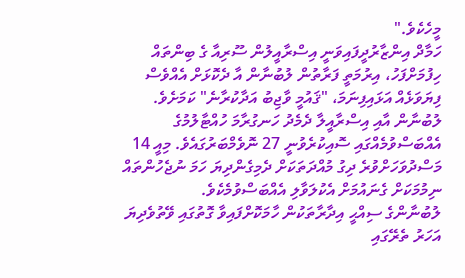މީހެކެވެ."
ހަމާދް އިންޒާރުދީފައިވަނީ އިސްރާއީލުން ސޫރިއާ ގެ ބިންތައް ހިފުމަށްފަހު، އިރުމަތީ ފަރާތުން ލުބުނާން އާ ދެކޮޅަށް އެއްވެސް ފިޔަވަޅެއް އަޅައިފިނަމަ، "ޤައުމީ ވާޖިބު އަދާކުރާނެ" ކަމަށެވެ.
ލުބުނާން އާއި އިސްރާއީލާ ދެމެދު ހަނގުރާމަ ހުއްޓާލުމުގެ އެއްބަސްވުމެއްގައި ސޮއިކުރެވުނީ 27 ނޮވެމްބަރުގައެވެ. މިއީ 14 މަސްދުވަހަށްވުރެ ދިގު މުއްދަތަކަށް ދެމިގެންދިޔަ ހަމަ ނުޖެހުންތައް ނިމުމަކަށް ގެނައުމަށް އެކުލަވާލި އެއްބަސްވުމެކެވެ.
ލުބުނާންގެ ސިއްޙީ އިދާރާތަކުން ހާމަކޮށްފައިވާ ގޮތުގައި ވޭތުވެދިޔަ އަހަރު ތެރޭގައި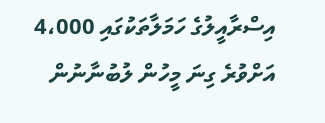އިސްރާއީލުގެ ހަމަލާތަކުގައި 4،000 އަށްވުރެ ގިނަ މީހުން ލުބުނާނުން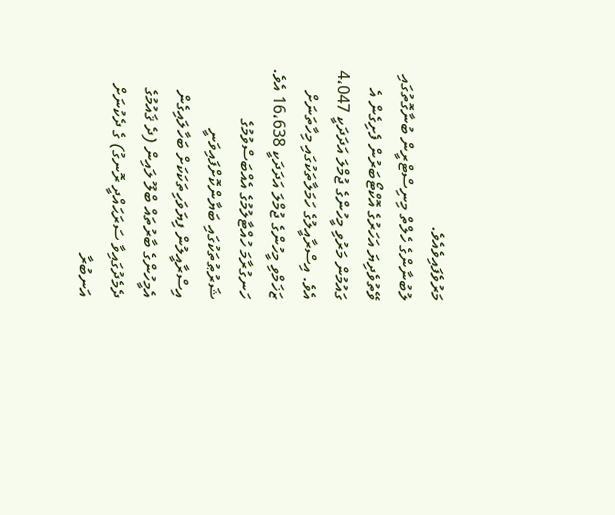މަރުވެފައިވެއެވެ.
ލުބުނާންގެ ހެލްތް މިނިސްޓްރީން ބުނާގޮތުގައި ވޭތުވެދިޔަ އަހަރުގެ އޮކްޓޯބަރުން ފެށިގެން އެ ގައުމުން މަރުވި މީހުންގެ ޖުމްލަ އަދަދަކީ 4،047 އެވެ. އިސްރާއީލުގެ ހަމަލާތަކުގައި މިހާތަނަށް ޒަޚަމްވި މީހުންގެ ޖުމްލަ އަދަދަކީ 16،638 އެވެ.
ހަނގުރާމަ ހުއްޓާލުމުގެ އެއްބަސްވުމުގެ ޝަރުޠުތަކުގައި ބަޔާންކޮށްފައިވަނީ އިސްރާއީލުން ފިޔަވަހިތަކަކަށް ބަހާލައިގެން އެމީހުންގެ ބާރުތައް ބްލޫ ލައިން (ދެ ޤައުމުގެ ދެމެދުގައިވާ ސަރަޙައްދީ ރޮނގު) ގެ ދެކުނަށް އަނބުރާ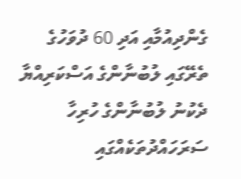ގެންދިއުމާއި އަދި 60 ދުވަހުގެ ތެރޭގައި ލުބުނާންގެ އަސްކަރިއްޔާ ދެކުނު ލުބުނާންގެ ހުރިހާ ސަރަހައްދުތަކެއްގައި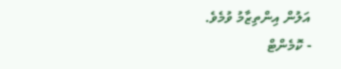އަލުން އިންތިޒާމު ވުމެވެ.
- ކޮމެންޓް